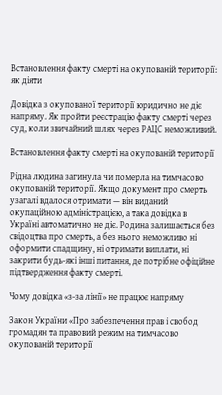Встановлення факту смерті на окупованій території: як діяти

Довідка з окупованої території юридично не діє напряму. Як пройти реєстрацію факту смерті через суд, коли звичайний шлях через РАЦС неможливий.

Встановлення факту смерті на окупованій території

Рідна людина загинула чи померла на тимчасово окупованій території. Якщо документ про смерть узагалі вдалося отримати — він виданий окупаційною адміністрацією, а така довідка в Україні автоматично не діє. Родина залишається без свідоцтва про смерть, а без нього неможливо ні оформити спадщину, ні отримати виплати, ні закрити будь-які інші питання, де потрібне офіційне підтвердження факту смерті.

Чому довідка «з-за лінії» не працює напряму

Закон України «Про забезпечення прав і свобод громадян та правовий режим на тимчасово окупованій території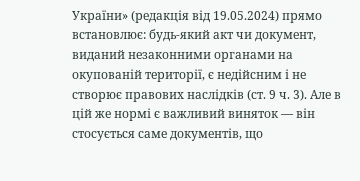України» (редакція від 19.05.2024) прямо встановлює: будь-який акт чи документ, виданий незаконними органами на окупованій території, є недійсним і не створює правових наслідків (ст. 9 ч. 3). Але в цій же нормі є важливий виняток — він стосується саме документів, що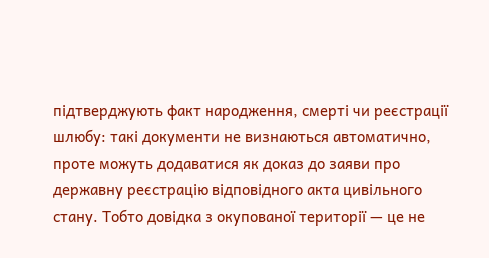підтверджують факт народження, смерті чи реєстрації шлюбу: такі документи не визнаються автоматично, проте можуть додаватися як доказ до заяви про державну реєстрацію відповідного акта цивільного стану. Тобто довідка з окупованої території — це не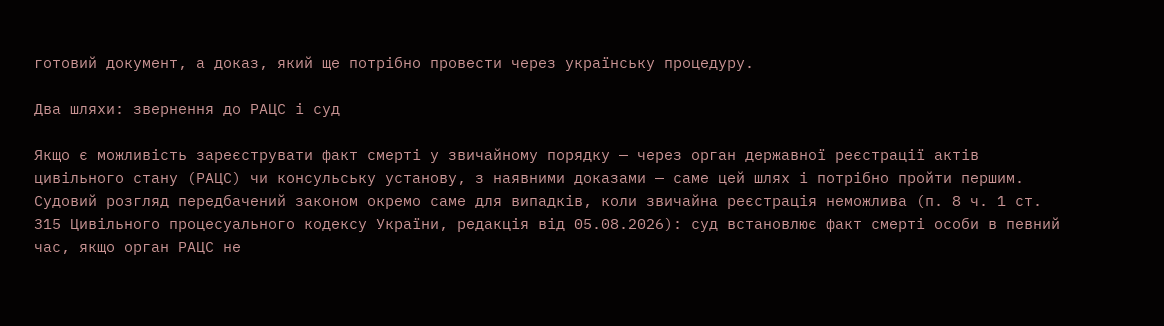готовий документ, а доказ, який ще потрібно провести через українську процедуру.

Два шляхи: звернення до РАЦС і суд

Якщо є можливість зареєструвати факт смерті у звичайному порядку — через орган державної реєстрації актів цивільного стану (РАЦС) чи консульську установу, з наявними доказами — саме цей шлях і потрібно пройти першим. Судовий розгляд передбачений законом окремо саме для випадків, коли звичайна реєстрація неможлива (п. 8 ч. 1 ст. 315 Цивільного процесуального кодексу України, редакція від 05.08.2026): суд встановлює факт смерті особи в певний час, якщо орган РАЦС не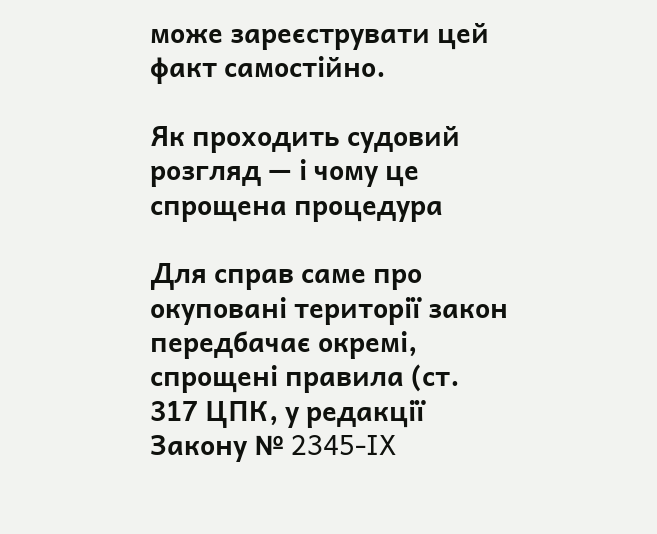може зареєструвати цей факт самостійно.

Як проходить судовий розгляд — і чому це спрощена процедура

Для справ саме про окуповані території закон передбачає окремі, спрощені правила (ст. 317 ЦПК, у редакції Закону № 2345-IX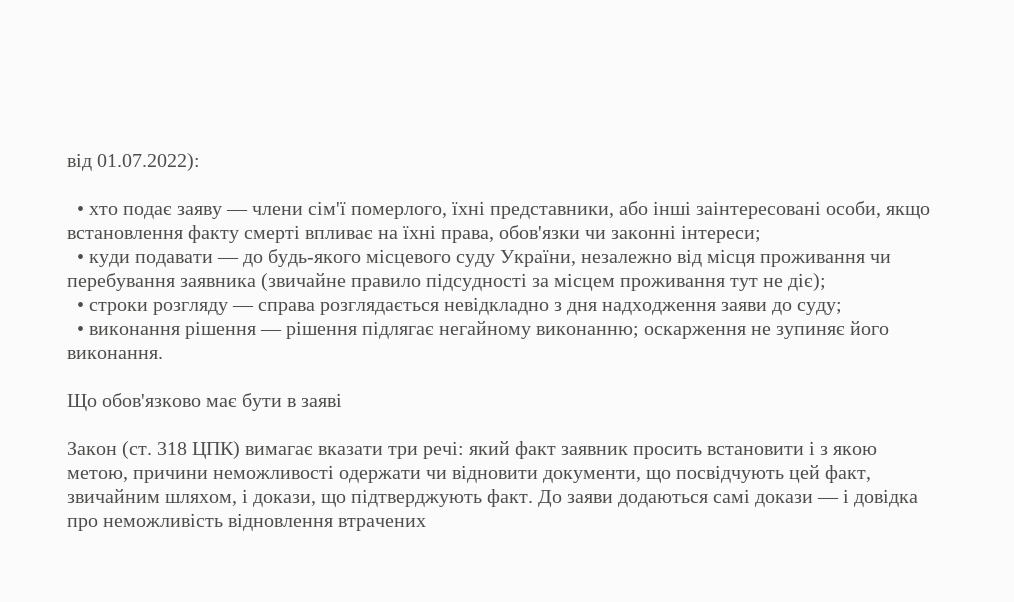від 01.07.2022):

  • хто подає заяву — члени сім'ї померлого, їхні представники, або інші заінтересовані особи, якщо встановлення факту смерті впливає на їхні права, обов'язки чи законні інтереси;
  • куди подавати — до будь-якого місцевого суду України, незалежно від місця проживання чи перебування заявника (звичайне правило підсудності за місцем проживання тут не діє);
  • строки розгляду — справа розглядається невідкладно з дня надходження заяви до суду;
  • виконання рішення — рішення підлягає негайному виконанню; оскарження не зупиняє його виконання.

Що обов'язково має бути в заяві

Закон (ст. 318 ЦПК) вимагає вказати три речі: який факт заявник просить встановити і з якою метою, причини неможливості одержати чи відновити документи, що посвідчують цей факт, звичайним шляхом, і докази, що підтверджують факт. До заяви додаються самі докази — і довідка про неможливість відновлення втрачених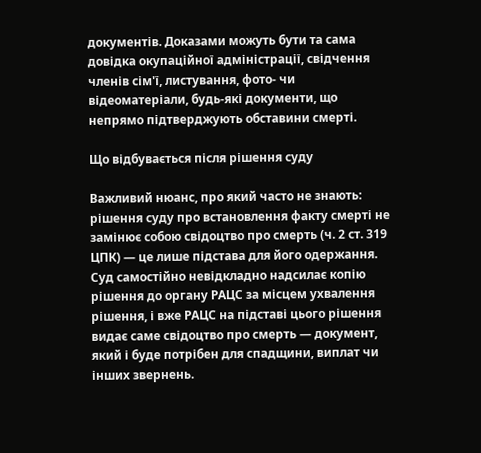документів. Доказами можуть бути та сама довідка окупаційної адміністрації, свідчення членів сім'ї, листування, фото- чи відеоматеріали, будь-які документи, що непрямо підтверджують обставини смерті.

Що відбувається після рішення суду

Важливий нюанс, про який часто не знають: рішення суду про встановлення факту смерті не замінює собою свідоцтво про смерть (ч. 2 ст. 319 ЦПК) — це лише підстава для його одержання. Суд самостійно невідкладно надсилає копію рішення до органу РАЦС за місцем ухвалення рішення, і вже РАЦС на підставі цього рішення видає саме свідоцтво про смерть — документ, який і буде потрібен для спадщини, виплат чи інших звернень.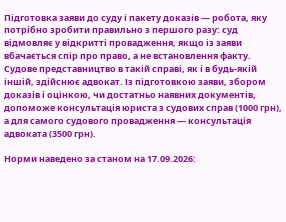Підготовка заяви до суду і пакету доказів — робота, яку потрібно зробити правильно з першого разу: суд відмовляє у відкритті провадження, якщо із заяви вбачається спір про право, а не встановлення факту. Судове представництво в такій справі, як і в будь-якій іншій, здійснює адвокат. Із підготовкою заяви, збором доказів і оцінкою, чи достатньо наявних документів, допоможе консультація юриста з судових справ (1000 грн), а для самого судового провадження — консультація адвоката (3500 грн).

Норми наведено за станом на 17.09.2026: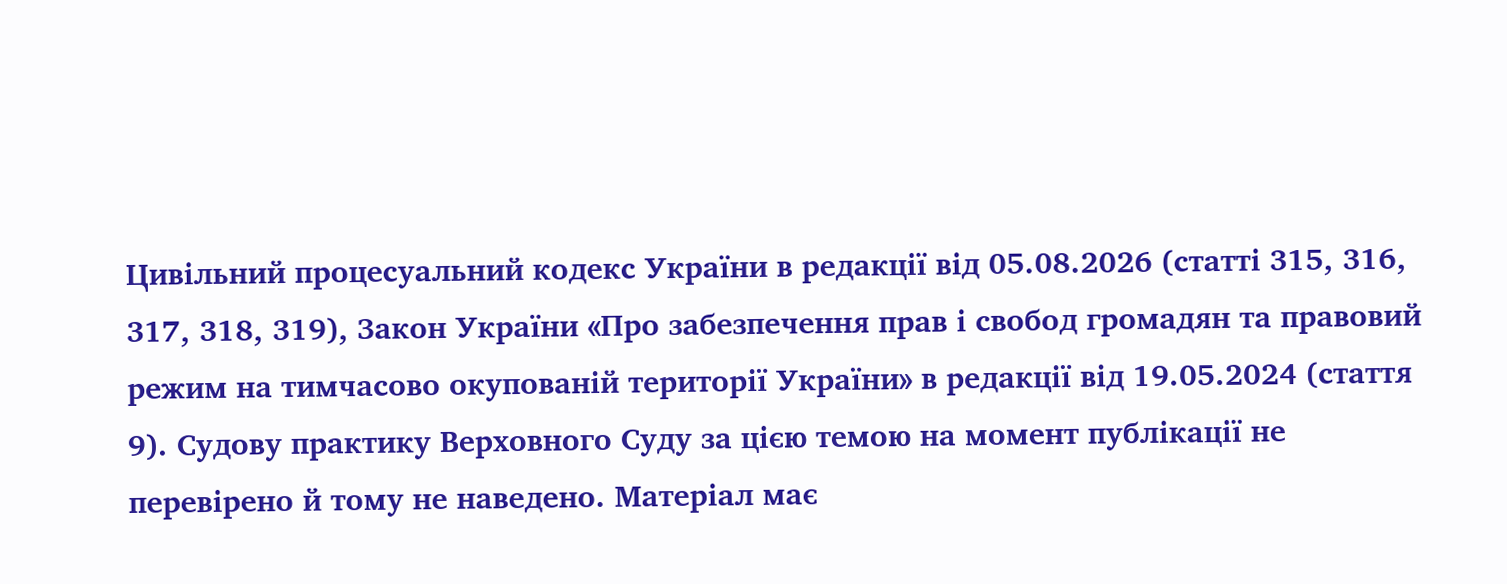Цивільний процесуальний кодекс України в редакції від 05.08.2026 (статті 315, 316, 317, 318, 319), Закон України «Про забезпечення прав і свобод громадян та правовий режим на тимчасово окупованій території України» в редакції від 19.05.2024 (стаття 9). Судову практику Верховного Суду за цією темою на момент публікації не перевірено й тому не наведено. Матеріал має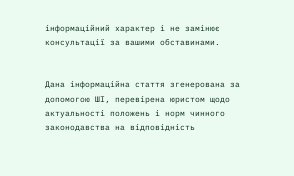інформаційний характер і не замінює консультації за вашими обставинами.


Дана інформаційна стаття згенерована за допомогою ШІ, перевірена юристом щодо актуальності положень і норм чинного законодавства на відповідність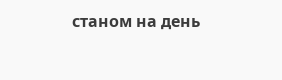станом на день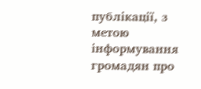публікації, з метою інформування громадян про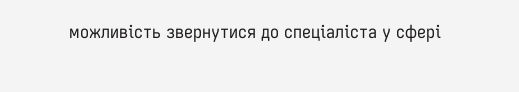можливість звернутися до спеціаліста у сфері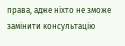права, адже ніхто не зможе замінити консультацію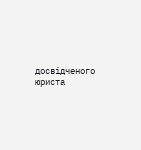досвідченого юриста